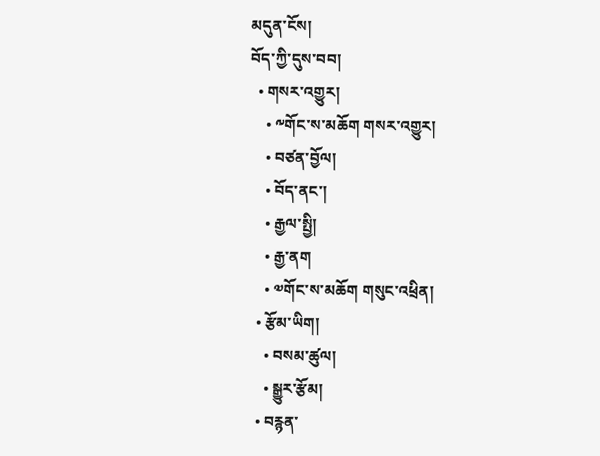མདུན་ངོས།
བོད་ཀྱི་དུས་བབ།
  • གསར་འགྱུར།
    • ༸གོང་ས་མཆོག གསར་འགྱུར།
    • བཙན་བྱོལ།
    • བོད་ནང་།
    • རྒྱལ་སྤྱི།
    • རྒྱ་ནག
    • ༧གོང་ས་མཆོག གསུང་འཕྲིན།
  • རྩོམ་ཡིག།
    • བསམ་ཚུལ།
    • སྒྱུར་རྩོམ།
  • བརྙན་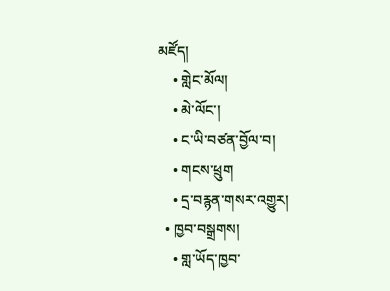མཛོད།
    • གླེང་མོལ།
    • མེ་ལོང་།
    • ང་ཡི་བཙན་བྱོལ་བ།
    • གངས་ཕྲུག
    • དྲ་བརྙན་གསར་འགྱུར།
  • ཁྱབ་བསྒྲགས།
    • གླ་ཡོད་ཁྱབ་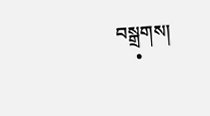བསྒྲགས།
    •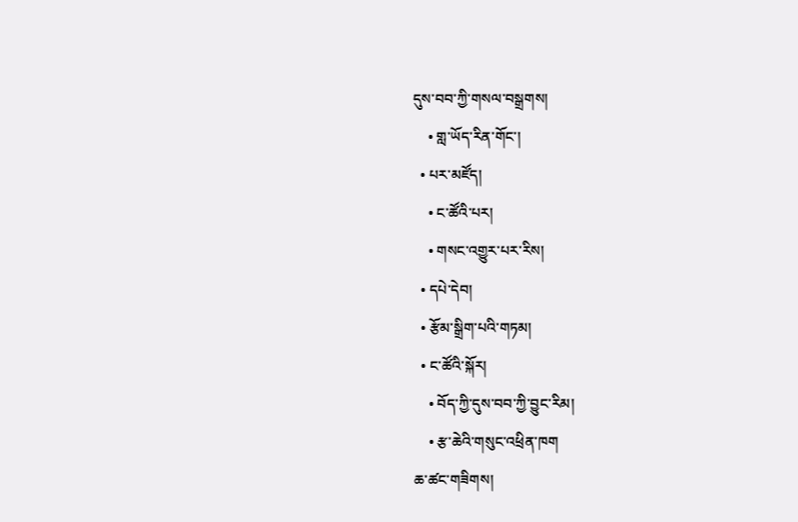དུས་བབ་ཀྱི་གསལ་བསྒྲགས།
    • གླ་ཡོད་རིན་གོང་།
  • པར་མཛོད།
    • ང་ཚོའི་པར།
    • གསང་འགྱུར་པར་རིས།
  • དཔེ་དེབ།
  • རྩོམ་སྒྲིག་པའི་གཏམ།
  • ང་ཚོའི་སྐོར།
    • བོད་ཀྱི་དུས་བབ་ཀྱི་བྱུང་རིམ།
    • རྩ་ཆེའི་གསུང་འཕྲིན་ཁག
ཆ་ཚང་གཟིགས།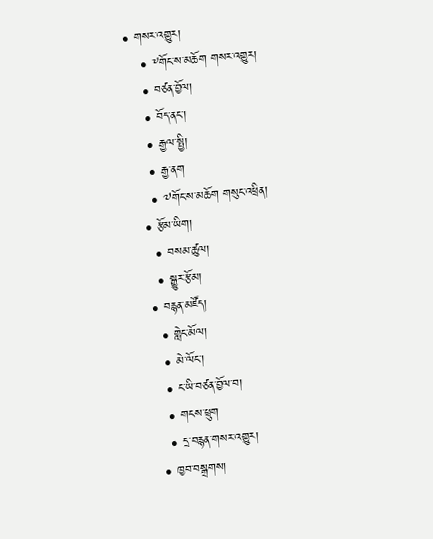• གསར་འགྱུར།
    • ༸གོང་ས་མཆོག གསར་འགྱུར།
    • བཙན་བྱོལ།
    • བོད་ནང་།
    • རྒྱལ་སྤྱི།
    • རྒྱ་ནག
    • ༧གོང་ས་མཆོག གསུང་འཕྲིན།
  • རྩོམ་ཡིག།
    • བསམ་ཚུལ།
    • སྒྱུར་རྩོམ།
  • བརྙན་མཛོད།
    • གླེང་མོལ།
    • མེ་ལོང་།
    • ང་ཡི་བཙན་བྱོལ་བ།
    • གངས་ཕྲུག
    • དྲ་བརྙན་གསར་འགྱུར།
  • ཁྱབ་བསྒྲགས།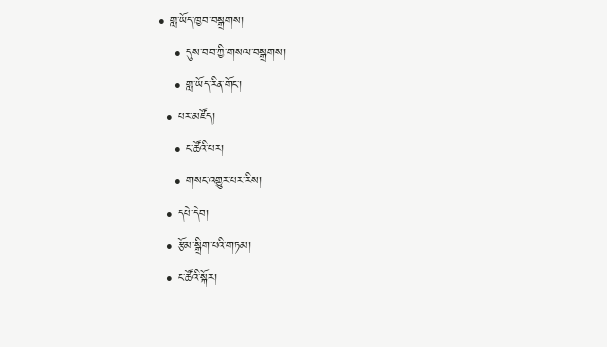• གླ་ཡོད་ཁྱབ་བསྒྲགས།
    • དུས་བབ་ཀྱི་གསལ་བསྒྲགས།
    • གླ་ཡོད་རིན་གོང་།
  • པར་མཛོད།
    • ང་ཚོའི་པར།
    • གསང་འགྱུར་པར་རིས།
  • དཔེ་དེབ།
  • རྩོམ་སྒྲིག་པའི་གཏམ།
  • ང་ཚོའི་སྐོར།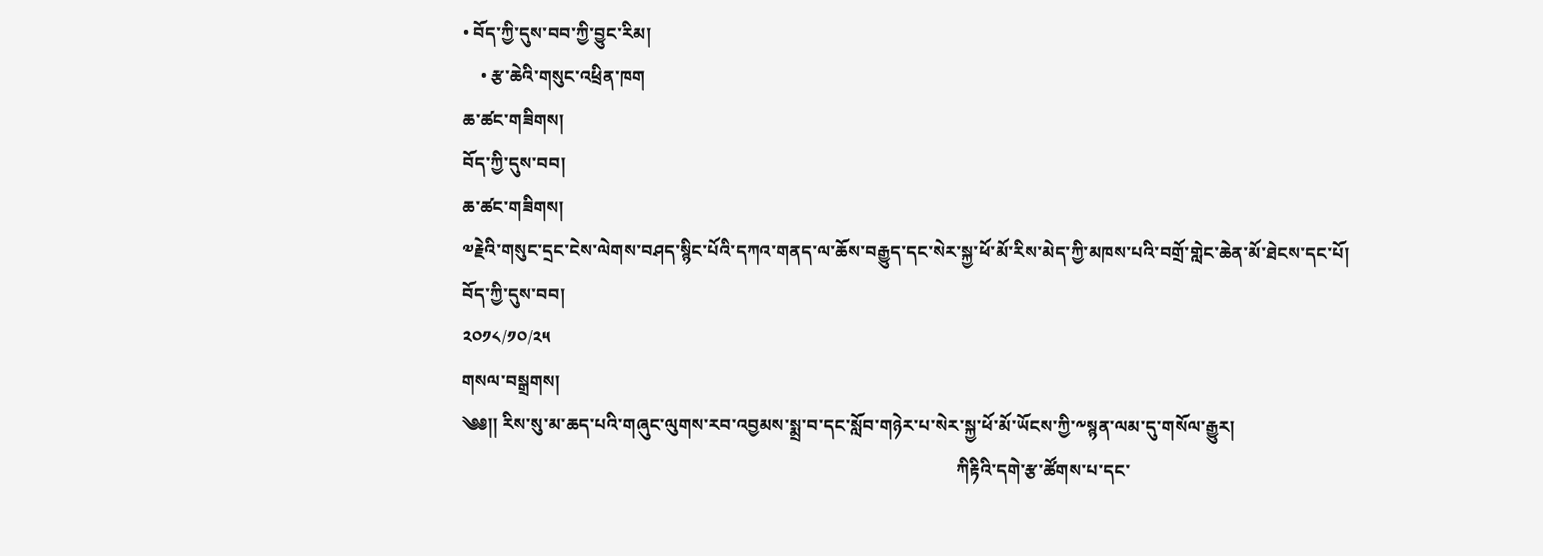• བོད་ཀྱི་དུས་བབ་ཀྱི་བྱུང་རིམ།
    • རྩ་ཆེའི་གསུང་འཕྲིན་ཁག
ཆ་ཚང་གཟིགས།
བོད་ཀྱི་དུས་བབ།
ཆ་ཚང་གཟིགས།
༧རྗེའི་གསུང་དྲང་ངེས་ལེགས་བཤད་སྙིང་པོའི་དཀའ་གནད་ལ་ཆོས་བརྒྱུད་དང་སེར་སྐྱ་ཕོ་མོ་རིས་མེད་ཀྱི་མཁས་པའི་བགྲོ་གླེང་ཆེན་མོ་ཐེངས་དང་པོ།
བོད་ཀྱི་དུས་བབ།
༢༠༡༨/༡༠/༢༥
གསལ་བསྒྲགས།
༄༅།། རིས་སུ་མ་ཆད་པའི་གཞུང་ལུགས་རབ་འབྱམས་སྨྲ་བ་དང་སློབ་གཉེར་པ་སེར་སྐྱ་ཕོ་མོ་ཡོངས་ཀྱི་༸སྙན་ལམ་དུ་གསོལ་རྒྱུར།
                                                                                                                ཀིརྟིའི་དགེ་རྩ་ཚོགས་པ་དང་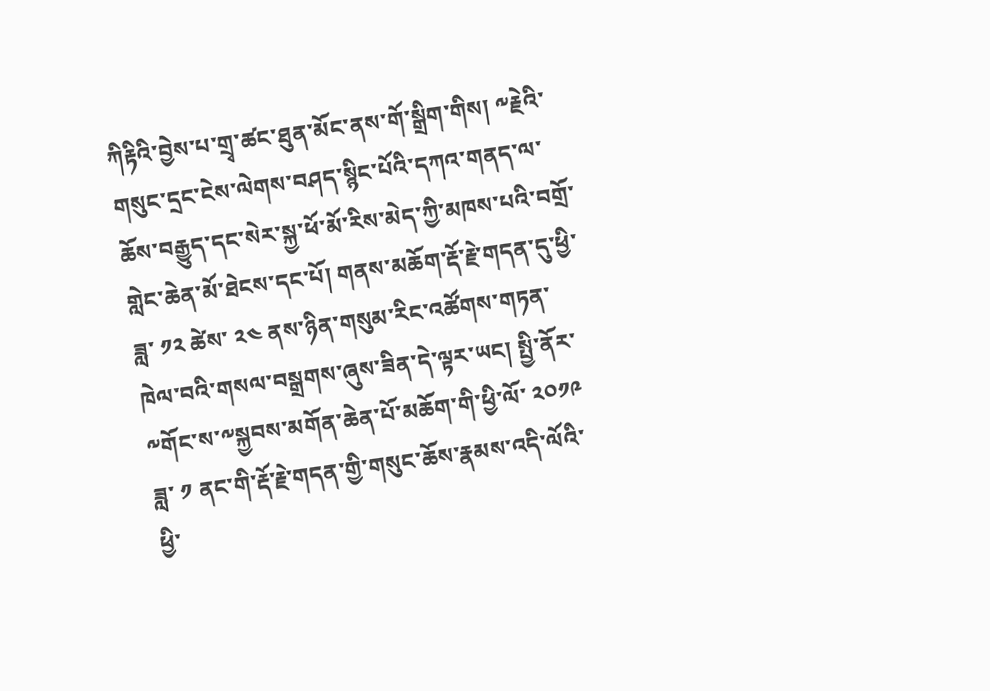ཀིརྟིའི་བྱེས་པ་གྲྭ་ཚང་ཐུན་མོང་ནས་གོ་སྒྲིག་གིས། ༸རྗེའི་གསུང་དྲང་ངེས་ལེགས་བཤད་སྙིང་པོའི་དཀའ་གནད་ལ་ཆོས་བརྒྱུད་དང་སེར་སྐྱ་ཕོ་མོ་རིས་མེད་ཀྱི་མཁས་པའི་བགྲོ་གླེང་ཆེན་མོ་ཐེངས་དང་པོ། གནས་མཆོག་རྡོ་རྗེ་གདན་དུ་ཕྱི་ཟླ་ ༡༢ ཚེས་ ༢༤ ནས་ཉིན་གསུམ་རིང་འཚོགས་གཏན་ཁེལ་བའི་གསལ་བསྒྲགས་ཞུས་ཟིན་དེ་ལྟར་ཡང། སྤྱི་ནོར་༸གོང་ས་༸སྐྱབས་མགོན་ཆེན་པོ་མཆོག་གི་ཕྱི་ལོ་ ༢༠༡༩ ཟླ་ ༡ ནང་གི་རྡོ་རྗེ་གདན་གྱི་གསུང་ཆོས་རྣམས་འདི་ལོའི་ཕྱི་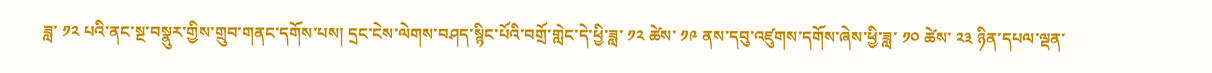ཟླ་ ༡༢ པའི་ནང་སྔ་བསྣུར་གྱིས་གྲུབ་གནང་དགོས་པས། དྲང་ངེས་ལེགས་བཤད་སྙིང་པོའི་བགྲོ་གླེང་དེ་ཕྱི་ཟླ་ ༡༢ ཚེས་ ༡༩ ནས་དབུ་འཛུགས་དགོས་ཞེས་ཕྱི་ཟླ་ ༡༠ ཚེས་ ༢༣ ཉིན་དཔལ་ལྡན་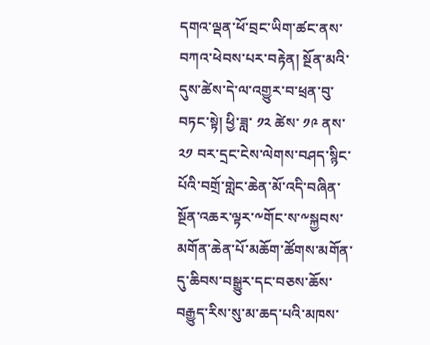དགའ་ལྡན་ཕོ་བྲང་ཡིག་ཚང་ནས་བཀའ་ཕེབས་པར་བརྟེན། སྔོན་མའི་དུས་ཚེས་དེ་ལ་འགྱུར་བ་ཕྲན་བུ་བཏང་སྟེ། ཕྱི་ཟླ་ ༡༢ ཚེས་ ༡༩ ནས་ ༢༡ བར་དྲང་ངེས་ལེགས་བཤད་སྙིང་པོའི་བགྲོ་གླེང་ཆེན་མོ་འདི་བཞིན་སྔོན་འཆར་ལྟར་༸གོང་ས་༸སྐྱབས་མགོན་ཆེན་པོ་མཆོག་ཚོགས་མགོན་དུ་ཆིབས་བསྒྱུར་དང་བཅས་ཆོས་བརྒྱུད་རིས་སུ་མ་ཆད་པའི་མཁས་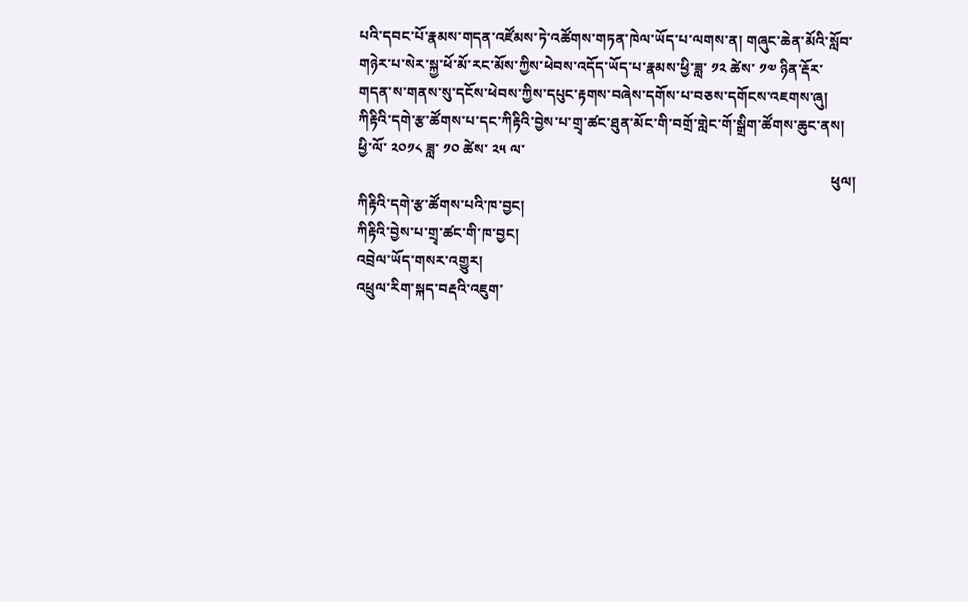པའི་དབང་པོ་རྣམས་གདན་འཛོམས་ཏེ་འཚོགས་གཏན་ཁེལ་ཡོད་པ་ལགས་ན། གཞུང་ཆེན་མོའི་སློབ་གཉེར་པ་སེར་སྐྱ་ཕོ་མོ་རང་མོས་ཀྱིས་ཕེབས་འདོད་ཡོད་པ་རྣམས་ཕྱི་ཟླ་ ༡༢ ཚེས་ ༡༧ ཉིན་རྡོར་གདན་ས་གནས་སུ་དངོས་ཕེབས་ཀྱིས་དཔུང་རྟགས་བཞེས་དགོས་པ་བཅས་དགོངས་འཇགས་ཞུ། ཀིརྟིའི་དགེ་རྩ་ཚོགས་པ་དང་ཀིརྟིའི་བྱེས་པ་གྲྭ་ཚང་ཐུན་མོང་གི་བགྲོ་གླེང་གོ་སྒྲིག་ཚོགས་ཆུང་ནས། ཕྱི་ལོ་ ༢༠༡༨ ཟླ་ ༡༠ ཚེས་ ༢༥ ལ་
                                                                                                                                  ཕུལ།
ཀིརྟིའི་དགེ་རྩ་ཚོགས་པའི་ཁ་བྱང།
ཀིརྟིའི་བྱེས་པ་གྲྭ་ཚང་གི་ཁ་བྱང།
འབྲེལ་ཡོད་གསར་འགྱུར།
འཕྲུལ་རིག་སྐད་བརྡའི་འཇུག་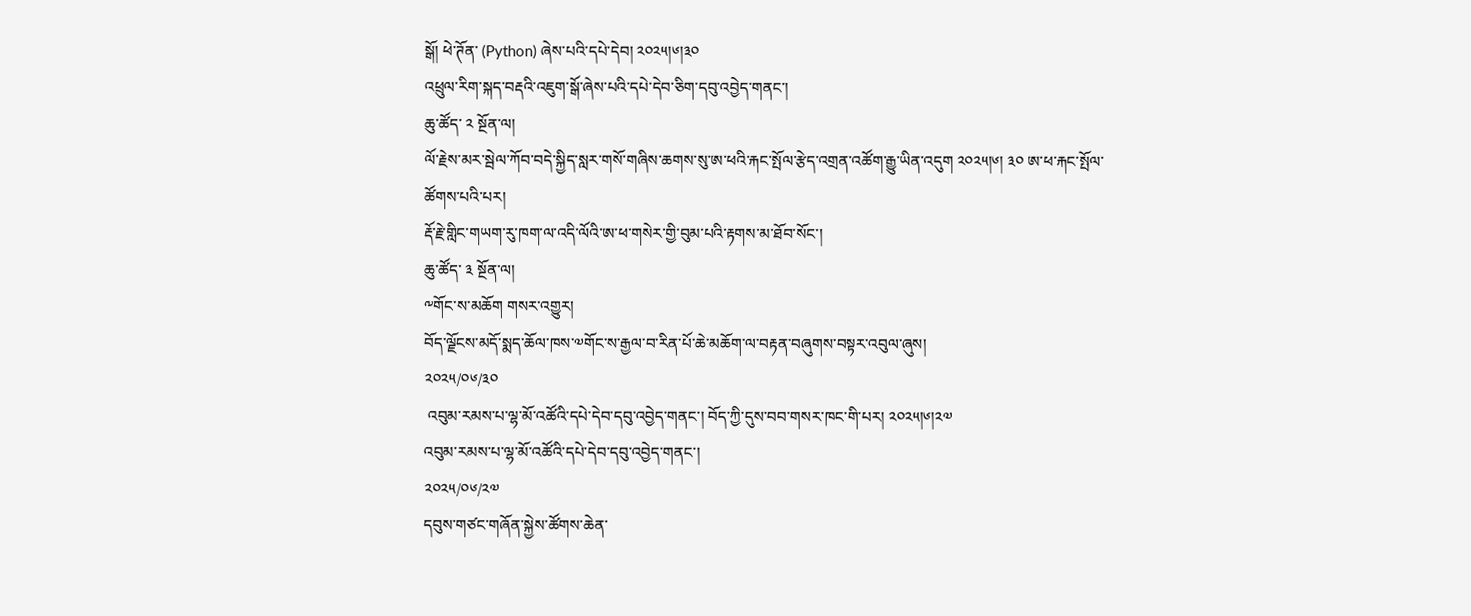སྒོ། ཕེ་ཊོན་ (Python) ཞེས་པའི་དཔེ་དེབ། ༢༠༢༥།༦།༣༠
འཕྲུལ་རིག་སྐད་བརྡའི་འཇུག་སྒོ་ཞེས་པའི་དཔེ་དེབ་ཅིག་དབུ་འབྱེད་གནང་།
ཆུ་ཚོད་ ༢ སྔོན་ལ།
ལོ་རྗེས་མར་སྦེལ་ཀོབ་བདེ་སྐྱིད་སླར་གསོ་གཞིས་ཆགས་སུ་ཨ་ཕའི་རྐང་སྤོལ་རྩེད་འགྲན་འཚོག་རྒྱུ་ཡིན་འདུག ༢༠༢༥།༦། ༣༠ ཨ་ཕ་རྐང་སྤོལ་ཚོགས་པའི་པར།
རྡོ་རྗེ་གླིང་གཡག་རུ་ཁག་ལ་འདི་ལོའི་ཨ་ཕ་གསེར་གྱི་བུམ་པའི་རྟགས་མ་ཐོབ་སོང་།
ཆུ་ཚོད་ ༣ སྔོན་ལ།
༸གོང་ས་མཆོག གསར་འགྱུར།
བོད་ལྗོངས་མདོ་སྨད་ཆོལ་ཁས་༧གོང་ས་རྒྱལ་བ་རིན་པོ་ཆེ་མཆོག་ལ་བརྟན་བཞུགས་བསྟར་འབུལ་ཞུས།
༢༠༢༥/༠༦/༣༠
 འབུམ་རམས་པ་ལྷ་མོ་འཚོའི་དཔེ་དེབ་དབུ་འབྱེད་གནང་། བོད་ཀྱི་དུས་བབ་གསར་ཁང་གི་པར། ༢༠༢༥།༦།༢༧
འབུམ་རམས་པ་ལྷ་མོ་འཚོའི་དཔེ་དེབ་དབུ་འབྱེད་གནང་།
༢༠༢༥/༠༦/༢༧
དབུས་གཙང་གཞོན་སྐྱེས་ཚོགས་ཆེན་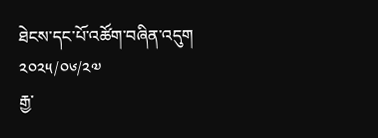ཐེངས་དང་པོ་འཚོག་བཞིན་འདུག
༢༠༢༥/༠༦/༢༧
རྒྱ་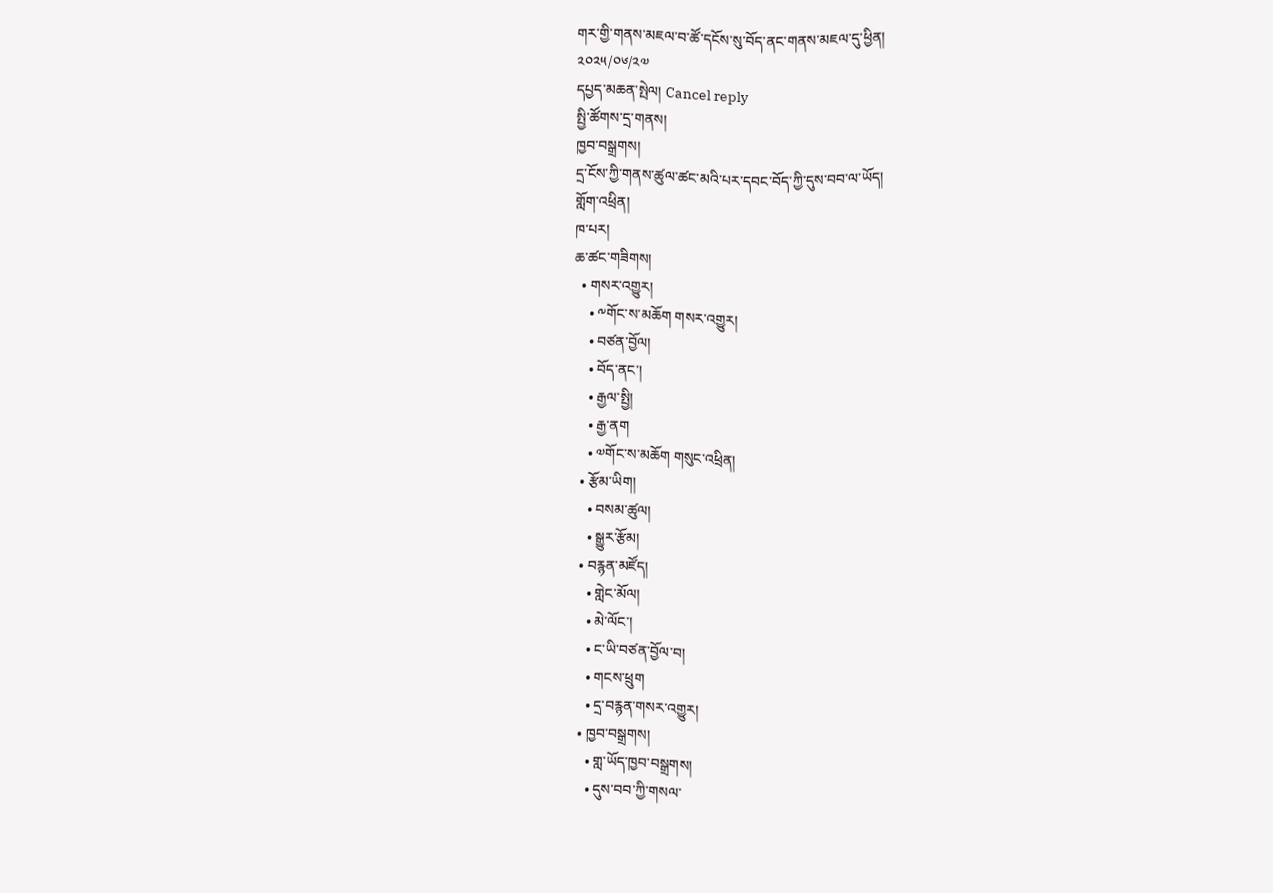གར་གྱི་གནས་མཇལ་བ་ཚོ་དངོས་སུ་བོད་ནང་གནས་མཇལ་དུ་ཕྱིན།
༢༠༢༥/༠༦/༢༧
དཔྱད་མཆན་སྤེལ། Cancel reply
སྤྱི་ཚོགས་དྲ་གནས།
ཁྱབ་བསྒྲགས།
དྲ་ངོས་ཀྱི་གནས་ཚུལ་ཚང་མའི་པར་དབང་བོད་ཀྱི་དུས་བབ་ལ་ཡོད།
གློག་འཕྲིན།
ཁ་པར།
ཆ་ཚང་གཟིགས།
  • གསར་འགྱུར།
    • ༸གོང་ས་མཆོག གསར་འགྱུར།
    • བཙན་བྱོལ།
    • བོད་ནང་།
    • རྒྱལ་སྤྱི།
    • རྒྱ་ནག
    • ༧གོང་ས་མཆོག གསུང་འཕྲིན།
  • རྩོམ་ཡིག།
    • བསམ་ཚུལ།
    • སྒྱུར་རྩོམ།
  • བརྙན་མཛོད།
    • གླེང་མོལ།
    • མེ་ལོང་།
    • ང་ཡི་བཙན་བྱོལ་བ།
    • གངས་ཕྲུག
    • དྲ་བརྙན་གསར་འགྱུར།
  • ཁྱབ་བསྒྲགས།
    • གླ་ཡོད་ཁྱབ་བསྒྲགས།
    • དུས་བབ་ཀྱི་གསལ་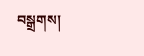བསྒྲགས།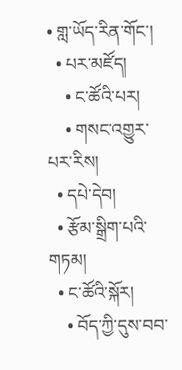• གླ་ཡོད་རིན་གོང་།
  • པར་མཛོད།
    • ང་ཚོའི་པར།
    • གསང་འགྱུར་པར་རིས།
  • དཔེ་དེབ།
  • རྩོམ་སྒྲིག་པའི་གཏམ།
  • ང་ཚོའི་སྐོར།
    • བོད་ཀྱི་དུས་བབ་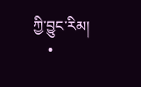ཀྱི་བྱུང་རིམ།
    •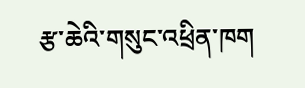རྩ་ཆེའི་གསུང་འཕྲིན་ཁག